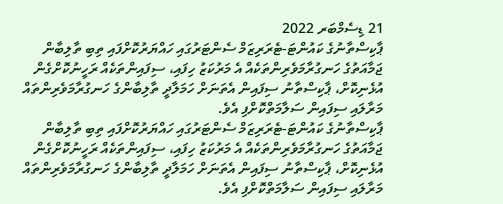21 ޑިސެމްބަރ 2022
ޕާކިސްތާނުގެ ކައުންޓަ-ޓެރަރިޒަމް ސެންޓަރުގައި ހައްޔަރުކޮށްފައި ތިބި ތާލިބާން ޖަމާއަތުގެ ހަނގުރާމަވެރިންތަކެއް އެ މަރުކަޒު ހިފައި، ސިފައިންތަކެއް ރަހީނުކޮށްގެން އުޅެނިކޮށް، ޕާކިސްތާނު ސިފައިން އެތަނަށް ހަމަލާދީ ތާލިބާންގެ ހަނގުރާމަވެރިންތައް މަރާލައި ސިފައިން ސަލާމަތްކޮށްފި އެވެ.
ޕާކިސްތާނުގެ ކައުންޓަ-ޓެރަރިޒަމް ސެންޓަރުގައި ހައްޔަރުކޮށްފައި ތިބި ތާލިބާން ޖަމާއަތުގެ ހަނގުރާމަވެރިންތަކެއް އެ މަރުކަޒު ހިފައި، ސިފައިންތަކެއް ރަހީނުކޮށްގެން އުޅެނިކޮށް، ޕާކިސްތާނު ސިފައިން އެތަނަށް ހަމަލާދީ ތާލިބާންގެ ހަނގުރާމަވެރިންތައް މަރާލައި ސިފައިން ސަލާމަތްކޮށްފި އެވެ.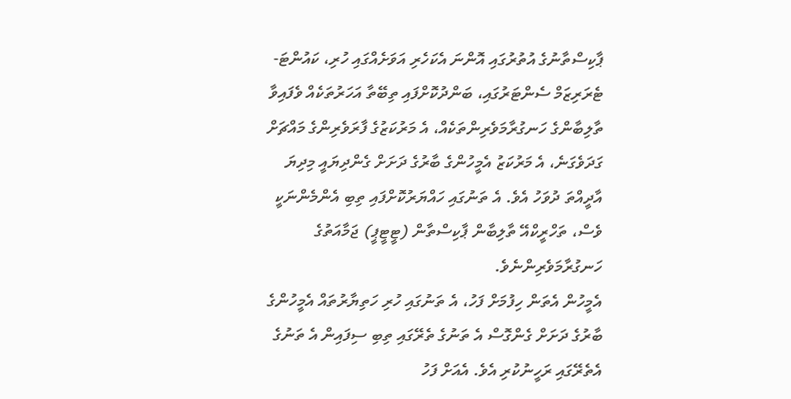ޕާކިސްތާނުގެ އުތުރުގައި އޮންނަ އެކަހެރި އަވަށެއްގައި ހުރި، ކައުންޓަ-ޓެރަރިޒަމް ސެންޓަރުގައި، ބަންދުކޮށްފައި ތިބޭތާ އަހަރުތަކެއް ވެފައިވާ ތާލިބާންގެ ހަނގުރާމަވެރިންތަކެއް، އެ މަރުކަޒުގެ ފާރަވެރިންގެ މައްޗަށް ގަދަވެގަނެ، އެ މަރުކަޒު އެމީހުންގެ ބާރުގެ ދަށަށް ގެންދިޔައީ މިދިޔަ އާދީއްތަ ދުވަހު އެވެ. އެ ތަނުގައި ހައްޔަރުކޮށްފައި ތިބި އެންމެންނަކީ ވެސް، ތަހްރީކްއޭ ތާލިބާން ޕާކިސްތާން (ޓީޓީޕީ) ޖަމާއަތުގެ ހަނގުރާމަވެރިންނެވެ.
އެމީހުން އެތަން ހިފުމަށް ފަހު، އެ ތަނުގައި ހުރި ހަތިޔާރުތައް އެމީހުންގެ ބާރުގެ ދަށަށް ގެންގޮސް އެ ތަނުގެ ތެރޭގައި ތިބި ސިފައިން އެ ތަނުގެ އެތެރޭގައި ރަހީނުކުރި އެވެ. އެއަށް ފަހު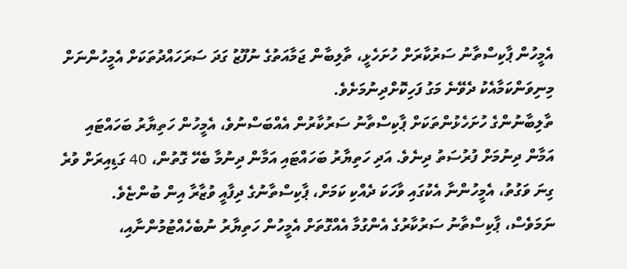އެމީހުން ޕާކިސްތާނު ސަރުކާރަށް ހުށަހެޅީ، ތާލިބާން ޖަމާއަތުގެ ނުފޫޒު ގަދަ ސަރަހައްދުތަކަށް އެމީހުންނަށް މިނިވަންކަމާއެކު ދެވޭނެ މަގު ފަހިކޮށްދިނުމަށެވެ.
ތާލިބާނުންގެ ހުށަހެޅުންތަކަށް ޕާކިސްތާނު ސަރުކާރުން އެއްބަސްނުވެ، އެމީހުން ހަތިޔާރު ބަހައްޓައި އަމާން ދިނުމަށް ފުރުސަތު ދިނެވެ. އަދި ހަތިޔާރު ބަހައްޓައި އަމާން ދިނުމާ ބެހޭ ގޮތުން، 40 ގަޑިއިރަށް ވުރެ ގިނަ ވަގުތު، އެމީހުންނާ އެކުގައި ވާހަކަ ދެއްކި ކަމަށް، ޕާކިސްތާނުގެ ދިފާއީ ވުޒާރާ އިން ބުންޏެވެ.
ނަމަވެސް، ޕާކިސްތާނު ސަރުކާރުގެ އެންގުމާ އެއްގޮތަށް އެމީހުން ހަތިޔާރު ނުބެހެއްޓުމުންނާއި،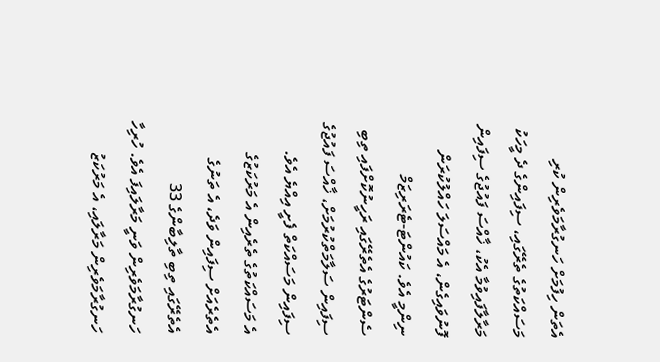އެތަން ހިފުމަށް ހަނގުރާމަވެރިން ކުރި މަސައްކަތުގެ ތެރޭގައި، ސިފައިންގެ ދެ މީހަކު މަރާލާފައިވުމާ އެކު، ޚާއްސަ ފައުޖުގެ ސިފައިން ފޮނުވައިގެން، އެ މައްސަލަ ހައްލުކުރަން ނިންމީ އެވެ. ކައުންޓަ-ޓެރަރިޒަމް ސެންޓަރުގެ އެތެރޭގައި ރަހީނުކޮށްފައި ތިބި ސިފައިން ސަލާމަތްކުރުމަށް، ޚާއްސަ ފައުޖުގެ ސިފައިން މަސައްކަތް ފެށީ އިއްޔެ އެވެ.
އެ މަސައްކަތުގެ ތެރެއިން އެ މަރުކަޒުގެ އެތެރެއަށް ސިފައިން ވަދެ، އެ ތަނުގެ އެތެރޭގައި ތިބި ތާލިބާންގެ 33 ހަނގުރާމަވެރިން ވަނީ މަރާލައިފަ އެވެ. ހުރިހާ ހަނގުރާމަވެރިން މަރާލައި، އެ މަރުކަޒު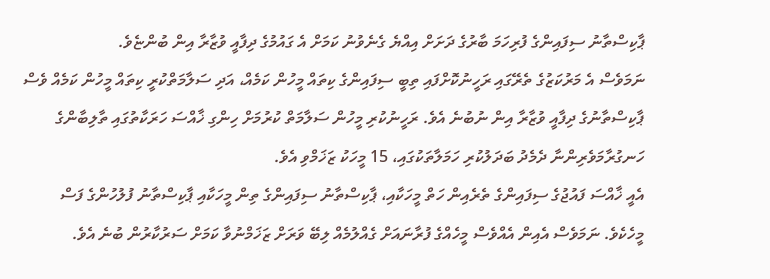ޕާކިސްތާނު ސިފައިންގެ ފުރިހަމަ ބާރުގެ ދަށަށް އިއްޔެ ގެނެވުނު ކަމަށް އެ ގައުމުގެ ދިފާއީ ވުޒާރާ އިން ބުންޏެވެ.
ނަމަވެސް އެ މަރުކަޒުގެ ތެރޭގައި ރަހީނުކޮށްފައި ތިބީ ސިފައިންގެ ކިތައް މީހުން ކަމެއް، އަދި ސަލާމަތްކުރީ ކިތައް މީހުން ކަމެއް ވެސް ޕާކިސްތާނުގެ ދިފާއީ ވުޒާރާ އިން ނުބުނެ އެވެ. ރަހީނުކުރި މީހުން ސަލާމަތް ކުރުމަށް ހިންގި ޚާއްސަ ހަރަކާތުގައި ތާލިބާންގެ ހަނގުރާމަވެރިންނާ ދެމެދު ބަދަލުކުރި ހަމަލާތަކުގައި، 15 މީހަކު ޒަޚަމްވި އެވެ.
އެއީ ޚާއްސަ ފައުޖުގެ ސިފައިންގެ ތެރެއިން ހަތް މީހަކާއި، ޕާކިސްތާނު ސިފައިންގެ ތިން މީހަކާއި ޕާކިސްތާނު ފުލުހުންގެ ފަސް މީހެކެވެ. ނަމަވެސް އެއިން އެއްވެސް މީހެއްގެ ފުރާނައަށް ގެއްލުމެއް ލިބޭ ވަރަށް ޒަޚަމްނުވާ ކަމަށް ސަރުކާރުން ބުނެ އެވެ.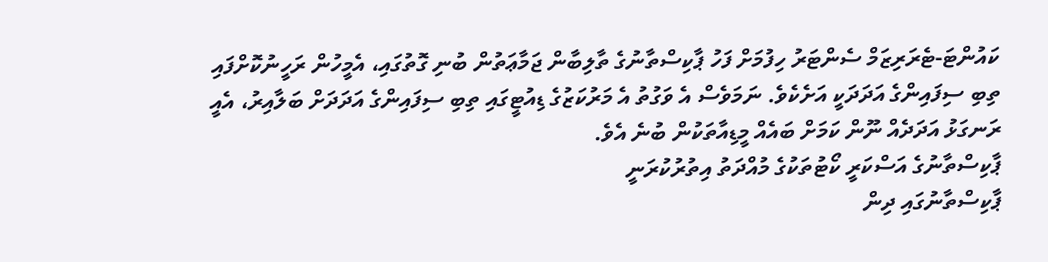ކައުންޓަ-ޓެރަރިޒަމް ސެންޓަރު ހިފުމަށް ފަހު ޕާކިސްތާނުގެ ތާލިބާން ޖަމާޢަތުން ބުނި ގޮތުގައި، އެމީހުން ރަހީނުކޮށްފައި ތިބި ސިފައިންގެ އަދަދަކީ އަށެކެވެ. ނަމަވެސް އެ ވަގުތު އެ މަރުކަޒުގެ ޑިއުޓީގައި ތިބި ސިފައިންގެ އަދަދަށް ބަލާއިރު، އެއީ ރަނގަޅު އަދަދެއް ނޫން ކަމަށް ބައެއް މީޑިއާތަކުން ބުނެ އެވެ.
ޕާކިސްތާނުގެ އަސްކަރީ ކޯޓުތަކުގެ މުއްދަތު އިތުރުކުރަނީ
ޕާކިސްތާނުގައި ދިން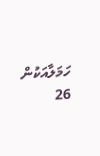ހަމަލާއަކުން 26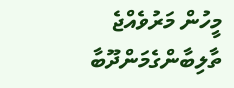މީހުން މަރުވެއްޖެ
ތާލިބާންގެމަންދޫބާ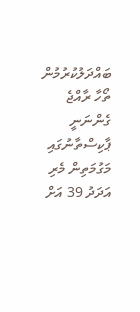ބައްދަލުކުރުމުން ތޯހާ ރާއްޖެ ގެންނަނީ
ޕާކިސްތާނުގައި މަގުމަތިން މެރި އަދަދު 39 އަށް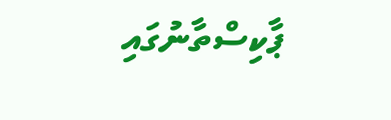ޕާކިސްތާނުގައި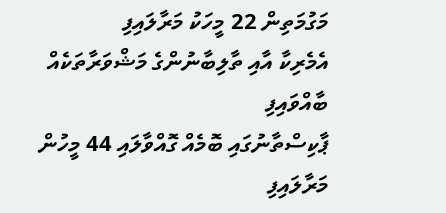މަގުމަތިން 22 މީހަކު މަރާލައިފި
އެމެރިކާ އާއި ތާލިބާނުންގެ މަޝްވަރާތަކެއް ބާއްވައިފި
ޕާކިސްތާނުގައި ބޮމެއް ގޮއްވާލައި 44 މީހުން މަރާލައިފި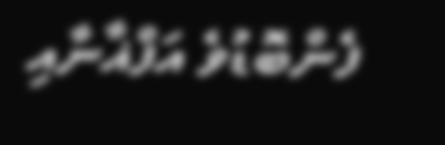ފެންބޮޑުވެ އަފްޣާނާއި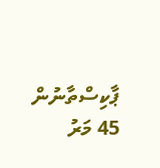ޕާކިސްތާނުން 45 މަރު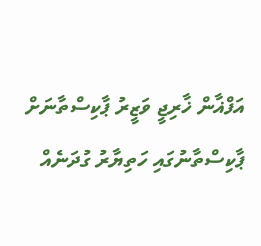އަފްޣާން ޚާރިޖީ ވަޒީރު ޕާކިސްތާނަށް
ޕާކިސްތާނުގައި ހަތިޔާރު ގުދަނެއް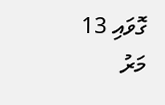ގޮވައި 13 މަރު